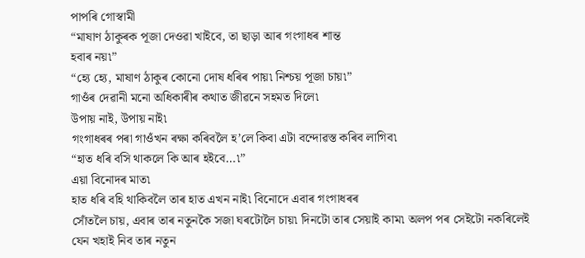পাপৰি গোস্বামী
“মাষাণ ঠাকুৰক পূজা দেওৱা খাইবে, তা ছাড়া আৰ গংগাধৰ শান্ত
হবাৰ নয়৷”
“হ্যে হ্যে, মাষাণ ঠাকুৰ কোনো দোষ ধৰিৰ পায়৷ নিশ্চয় পূজা চায়৷”
গাওঁৰ দেৱানী মনো অধিকাৰীৰ কথাত জীৱনে সহমত দিলে৷
উপায় নাই, উপায় নাই৷
গংগাধৰৰ পৰা গাওঁখন ৰক্ষা কৰিবলৈ হ’লে কিবা এটা বন্দোৱস্ত কৰিব লাগিব৷
“হাত ধৰি বসি থাকলে কি আৰ হইবে…৷”
এয়া বিনোদৰ মাত৷
হাত ধৰি বহি থাকিবলৈ তাৰ হাত এখন নাই৷ বিনোদে এবাৰ গংগাধৰৰ
সোঁতলৈ চায়, এবাৰ তাৰ নতুনকৈ সজা ঘৰটোলৈ চায়৷ দিনটো তাৰ সেয়াই কাম৷ অলপ পৰ সেইটো নকৰিলেই
যেন খহাই নিব তাৰ নতুন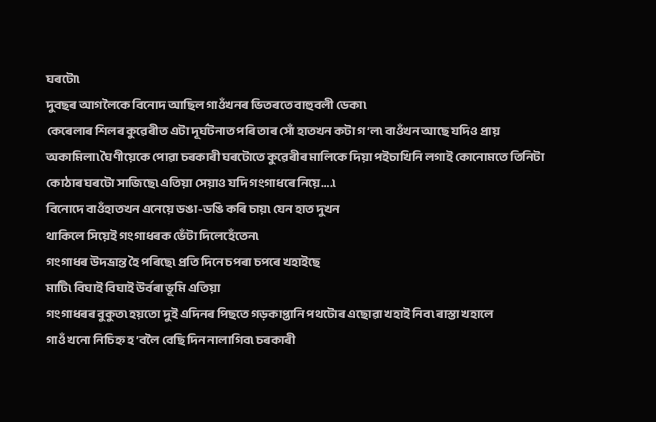ঘৰটো৷
দুবছৰ আগলৈকে বিনোদ আছিল গাওঁখনৰ ভিতৰতে বাহুবলী ডেকা৷
কেৰেলাৰ শিলৰ কুৱেৰীত এটা দূৰ্ঘটনাত পৰি তাৰ সোঁ হাতখন কটা গ’ল৷ বাওঁখন আছে যদিও প্ৰায়
অকামিলা৷ ঘৈণীয়েকে পোৱা চৰকাৰী ঘৰটোতে কুৱেৰীৰ মালিকে দিয়া পইচাখিনি লগাই কোনোমতে তিনিটা
কোঠাৰ ঘৰটো সাজিছে৷ এতিয়া সেয়াও যদি গংগাধৰে নিয়ে….৷
বিনোদে বাওঁহাতখন এনেয়ে ডঙা-ডঙি কৰি চায়৷ যেন হাত দুখন
থাকিলে সিয়েই গংগাধৰক ভেঁটা দিলেহেঁতেন৷
গংগাধৰ উদভ্ৰান্ত হৈ পৰিছে৷ প্ৰতি দিনে চপৰা চপৰে খহাইছে
মাটি৷ বিঘাই বিঘাই উৰ্বৰা ভূমি এতিয়া
গংগাধৰৰ বুকুত৷ হয়তো দুই এদিনৰ পিছতে গড়কাপ্তানি পথটোৰ এছোৱা খহাই নিব৷ ৰাস্তা খহালে
গাওঁ খনো নিচিহ্ন হ’বলৈ বেছি দিন নালাগিব৷ চৰকাৰী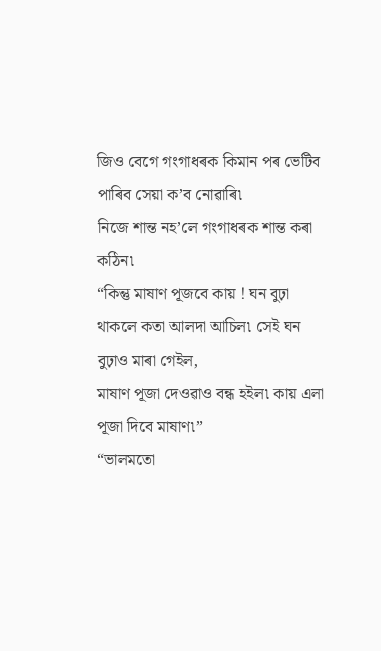জিও বেগে গংগাধৰক কিমান পৰ ভেটিব পাৰিব সেয়া ক’ব নোৱাৰি৷
নিজে শান্ত নহ’লে গংগাধৰক শান্ত কৰা কঠিন৷
“কিন্তু মাষাণ পূজবে কায় ! ঘন বুঢ়া থাকলে কতা আলদা আচিল৷ সেই ঘন বুঢ়াও মাৰা গেইল,
মাষাণ পূজা দেওৱাও বন্ধ হইল৷ কায় এলা পূজা দিবে মাষাণ৷”
“ভালমতো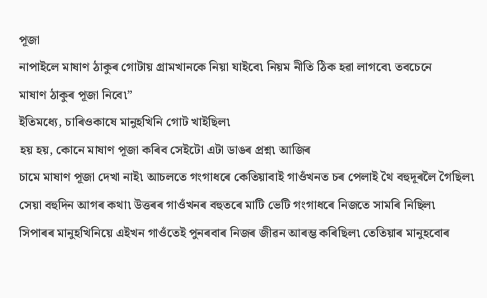পূজা
নাপাইলে মাষাণ ঠাকুৰ গোটায় গ্ৰামখানকে নিয়া যাইবে৷ নিয়ম নীতি ঠিক হৱা লাগবে৷ তবচেনে
মাষাণ ঠাকুৰ পূজা নিবে৷”
ইতিমধ্যে, চাৰিওকাষে মানুহখিনি গোট খাইছিল৷
হয় হয়, কোনে মাষাণ পূজা কৰিব সেইটো এটা ডাঙৰ প্ৰশ্ন৷ আজিৰ
চামে মাষাণ পূজা দেখা নাই৷ আচলতে গংগাধৰে কেতিয়াবাই গাওঁখনত চৰ পেলাই থৈ বহুদূৰলৈ গৈছিল৷
সেয়া বহুদিন আগৰ কথা৷ উত্তৰৰ গাওঁখনৰ বহুতৰে মাটি ভেটি গংগাধৰে নিজতে সামৰি নিছিল৷
সিপাৰৰ মানুহখিনিয়ে এইখন গাওঁতেই পুনৰবাৰ নিজৰ জীৱন আৰম্ভ কৰিছিল৷ তেতিয়াৰ মানুহবোৰ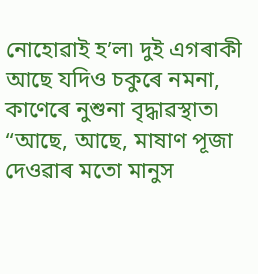নোহোৱাই হ’ল৷ দুই এগৰাকী আছে যদিও চকুৰে নমনা, কাণেৰে নুশুনা বৃদ্ধাৱস্থাত৷
“আছে, আছে, মাষাণ পূজা দেওৱাৰ মতো মানুস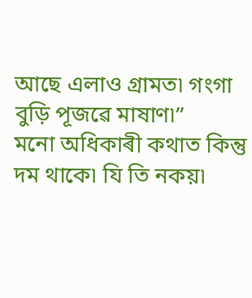আছে এলাও গ্ৰামত৷ গংগা বুড়ি পূজৱে মাষাণ৷”
মনো অধিকাৰী কথাত কিন্তু দম থাকে৷ যি তি নকয়৷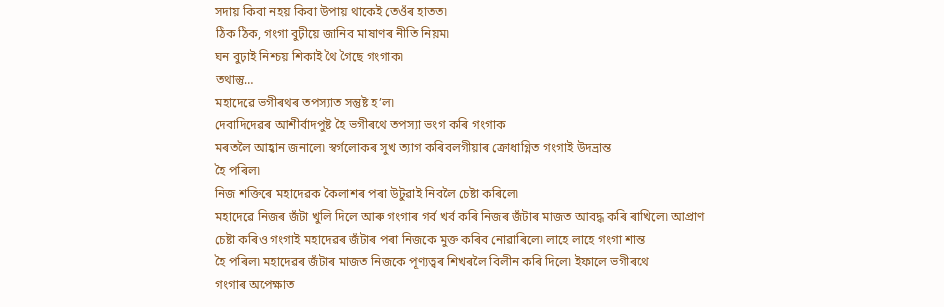সদায় কিবা নহয় কিবা উপায় থাকেই তেওঁৰ হাতত৷
ঠিক ঠিক, গংগা বুঢ়ীয়ে জানিব মাষাণৰ নীতি নিয়ম৷
ঘন বুঢ়াই নিশ্চয় শিকাই থৈ গৈছে গংগাক৷
তথাস্তু…
মহাদেৱে ভগীৰথৰ তপস্যাত সন্তুষ্ট হ’ল৷
দেবাদিদেৱৰ আশীৰ্বাদপুষ্ট হৈ ভগীৰথে তপস্যা ভংগ কৰি গংগাক
মৰতলৈ আহ্বান জনালে৷ স্বৰ্গলোকৰ সুখ ত্যাগ কৰিবলগীয়াৰ ক্ৰোধাগ্নিত গংগাই উদভ্ৰান্ত
হৈ পৰিল৷
নিজ শক্তিৰে মহাদেৱক কৈলাশৰ পৰা উটুৱাই নিবলৈ চেষ্টা কৰিলে৷
মহাদেৱে নিজৰ জঁটা খুলি দিলে আৰু গংগাৰ গৰ্ব খৰ্ব কৰি নিজৰ জঁটাৰ মাজত আবদ্ধ কৰি ৰাখিলে৷ আপ্ৰাণ
চেষ্টা কৰিও গংগাই মহাদেৱৰ জঁটাৰ পৰা নিজকে মুক্ত কৰিব নোৱাৰিলে৷ লাহে লাহে গংগা শান্ত
হৈ পৰিল৷ মহাদেৱৰ জঁটাৰ মাজত নিজকে পূণ্যত্বৰ শিখৰলৈ বিলীন কৰি দিলে৷ ইফালে ভগীৰথে
গংগাৰ অপেক্ষাত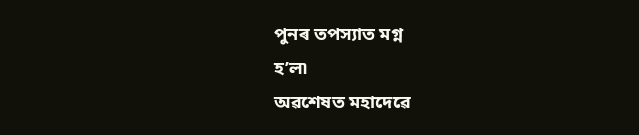পুনৰ তপস্যাত মগ্ন
হ’ল৷
অৱশেষত মহাদেৱে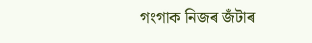গংগাক নিজৰ জঁটাৰ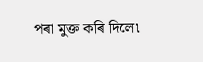পৰা মুক্ত কৰি দিলে৷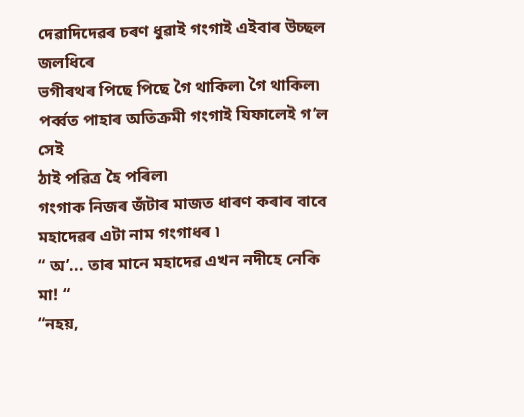দেৱাদিদেৱৰ চৰণ ধুৱাই গংগাই এইবাৰ উচ্ছল জলধিৰে
ভগীৰথৰ পিছে পিছে গৈ থাকিল৷ গৈ থাকিল৷ পৰ্ব্বত পাহাৰ অতিক্ৰমী গংগাই যিফালেই গ’ল সেই
ঠাই পৱিত্ৰ হৈ পৰিল৷
গংগাক নিজৰ জঁটাৰ মাজত ধাৰণ কৰাৰ বাবে মহাদেৱৰ এটা নাম গংগাধৰ ৷
“ অ’... তাৰ মানে মহাদেৱ এখন নদীহে নেকি মা! “
“নহয়,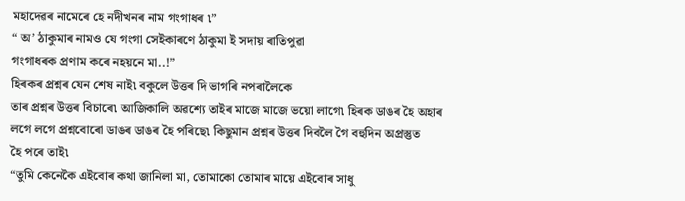মহাদেৱৰ নামেৰে হে নদীখনৰ নাম গংগাধৰ ৷”
“ অ’ ঠাকুমাৰ নামও যে গংগা সেইকাৰণে ঠাকুমা ই সদায় ৰাতিপুৱা
গংগাধৰক প্ৰণাম কৰে নহয়নে মা..!”
হিৰকৰ প্ৰশ্নৰ যেন শেষ নাই৷ বকুলে উত্তৰ দি ভাগৰি নপৰালৈকে
তাৰ প্ৰশ্নৰ উত্তৰ বিচাৰে৷ আজিকালি অৱশ্যে তাইৰ মাজে মাজে ভয়ো লাগে৷ হিৰক ডাঙৰ হৈ অহাৰ
লগে লগে প্ৰশ্নবোৰো ডাঙৰ ডাঙৰ হৈ পৰিছে৷ কিছুমান প্ৰশ্নৰ উত্তৰ দিবলৈ গৈ বহুদিন অপ্ৰস্তুত
হৈ পৰে তাই৷
“তুমি কেনেকৈ এইবোৰ কথা জানিলা মা, তোমাকো তোমাৰ মায়ে এইবোৰ সাধু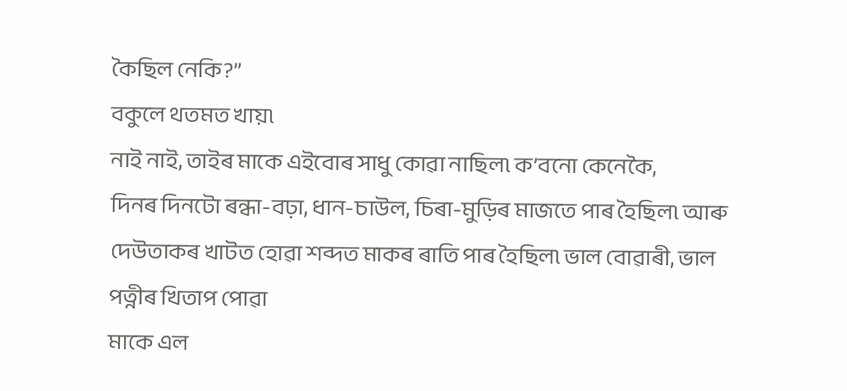কৈছিল নেকি?”
বকুলে থতমত খায়৷
নাই নাই, তাইৰ মাকে এইবোৰ সাধু কোৱা নাছিল৷ ক’বনো কেনেকৈ,
দিনৰ দিনটো ৰন্ধা-বঢ়া, ধান-চাউল, চিৰা-মুড়িৰ মাজতে পাৰ হৈছিল৷ আৰু দেউতাকৰ খাটত হোৱা শব্দত মাকৰ ৰাতি পাৰ হৈছিল৷ ভাল বোৱাৰী, ভাল পত্নীৰ খিতাপ পোৱা
মাকে এল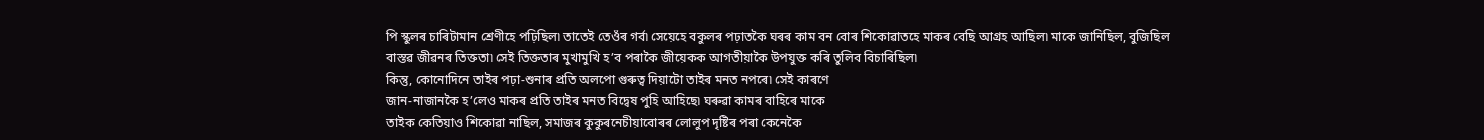পি স্কুলৰ চাৰিটামান শ্ৰেণীহে পঢ়িছিল৷ তাতেই তেওঁৰ গৰ্ব৷ সেয়েহে বকুলৰ পঢ়াতকৈ ঘৰৰ কাম বন বোৰ শিকোৱাতহে মাকৰ বেছি আগ্ৰহ আছিল৷ মাকে জানিছিল, বুজিছিল
বাস্তৱ জীৱনৰ তিক্ততা৷ সেই তিক্ততাৰ মুখামুখি হ’ব পৰাকৈ জীয়েকক আগতীয়াকৈ উপযুক্ত কৰি তুলিব বিচাৰিছিল৷
কিন্তু, কোনোদিনে তাইৰ পঢ়া-শুনাৰ প্ৰতি অলপো গুৰুত্ব দিয়াটো তাইৰ মনত নপৰে৷ সেই কাৰণে
জান-নাজানকৈ হ’লেও মাকৰ প্ৰতি তাইৰ মনত বিদ্বেষ পুহি আহিছে৷ ঘৰুৱা কামৰ বাহিৰে মাকে
তাইক কেতিয়াও শিকোৱা নাছিল, সমাজৰ কুকুৰনেচীয়াবোৰৰ লোলুপ দৃষ্টিৰ পৰা কেনেকৈ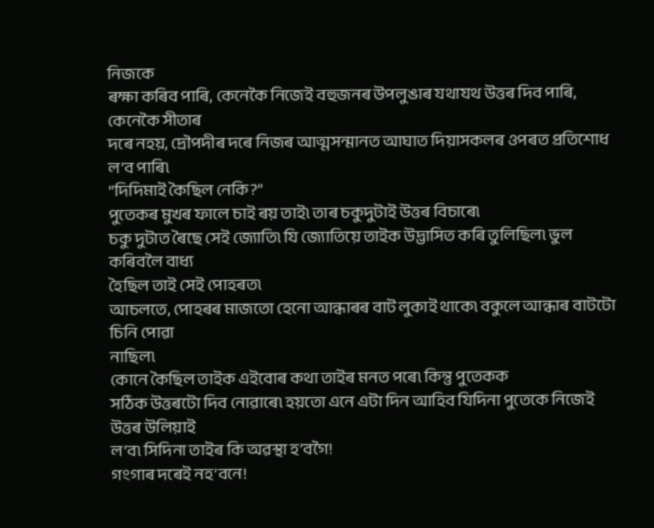নিজকে
ৰক্ষা কৰিব পাৰি, কেনেকৈ নিজেই বহুজনৰ উপলুঙাৰ যথাযথ উত্তৰ দিব পাৰি, কেনেকৈ সীতাৰ
দৰে নহয়, দ্ৰৌপদীৰ দৰে নিজৰ আত্মসন্মানত আঘাত দিয়াসকলৰ ওপৰত প্ৰতিশোধ ল’ব পাৰি৷
“দিদিমাই কৈছিল নেকি?”
পুতেকৰ মুখৰ ফালে চাই ৰয় তাই৷ তাৰ চকুদুটাই উত্তৰ বিচাৰে৷
চকু দুটাত ৰৈছে সেই জ্যোতি৷ যি জ্যোতিয়ে তাইক উদ্ভাসিত কৰি তুলিছিল৷ ভুল কৰিবলৈ বাধ্য
হৈছিল তাই সেই পোহৰত৷
আচলতে, পোহৰৰ মাজতো হেনো আন্ধাৰৰ বাট লুকাই থাকে৷ বকুলে আন্ধাৰ বাটটো চিনি পোৱা
নাছিল৷
কোনে কৈছিল তাইক এইবোৰ কথা তাইৰ মনত পৰে৷ কিন্তু পুতেকক
সঠিক উত্তৰটো দিব নোৱাৰে৷ হয়তো এনে এটা দিন আহিব যিদিনা পুতেকে নিজেই উত্তৰ উলিয়াই
ল’ব৷ সিদিনা তাইৰ কি অৱস্থা হ’বগৈ!
গংগাৰ দৰেই নহ’বনে!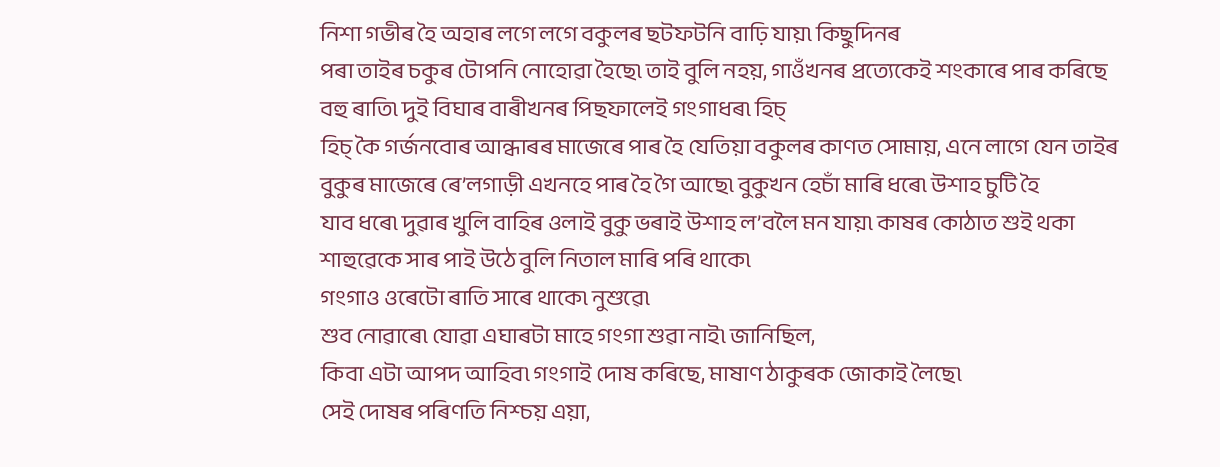নিশা গভীৰ হৈ অহাৰ লগে লগে বকুলৰ ছটফটনি বাঢ়ি যায়৷ কিছুদিনৰ
পৰা তাইৰ চকুৰ টোপনি নোহোৱা হৈছে৷ তাই বুলি নহয়, গাওঁখনৰ প্ৰত্যেকেই শংকাৰে পাৰ কৰিছে
বহু ৰাতি৷ দুই বিঘাৰ বাৰীখনৰ পিছফালেই গংগাধৰ৷ হিচ্
হিচ্ কৈ গৰ্জনবোৰ আন্ধাৰৰ মাজেৰে পাৰ হৈ যেতিয়া বকুলৰ কাণত সোমায়, এনে লাগে যেন তাইৰ
বুকুৰ মাজেৰে ৰে’লগাড়ী এখনহে পাৰ হৈ গৈ আছে৷ বুকুখন হেচাঁ মাৰি ধৰে৷ উশাহ চুটি হৈ
যাব ধৰে৷ দুৱাৰ খুলি বাহিৰ ওলাই বুকু ভৰাই উশাহ ল’বলৈ মন যায়৷ কাষৰ কোঠাত শুই থকা
শাহুৱেকে সাৰ পাই উঠে বুলি নিতাল মাৰি পৰি থাকে৷
গংগাও ওৰেটো ৰাতি সাৰে থাকে৷ নুশুৱে৷
শুব নোৱাৰে৷ যোৱা এঘাৰটা মাহে গংগা শুৱা নাই৷ জানিছিল,
কিবা এটা আপদ আহিব৷ গংগাই দোষ কৰিছে, মাষাণ ঠাকুৰক জোকাই লৈছে৷
সেই দোষৰ পৰিণতি নিশ্চয় এয়া,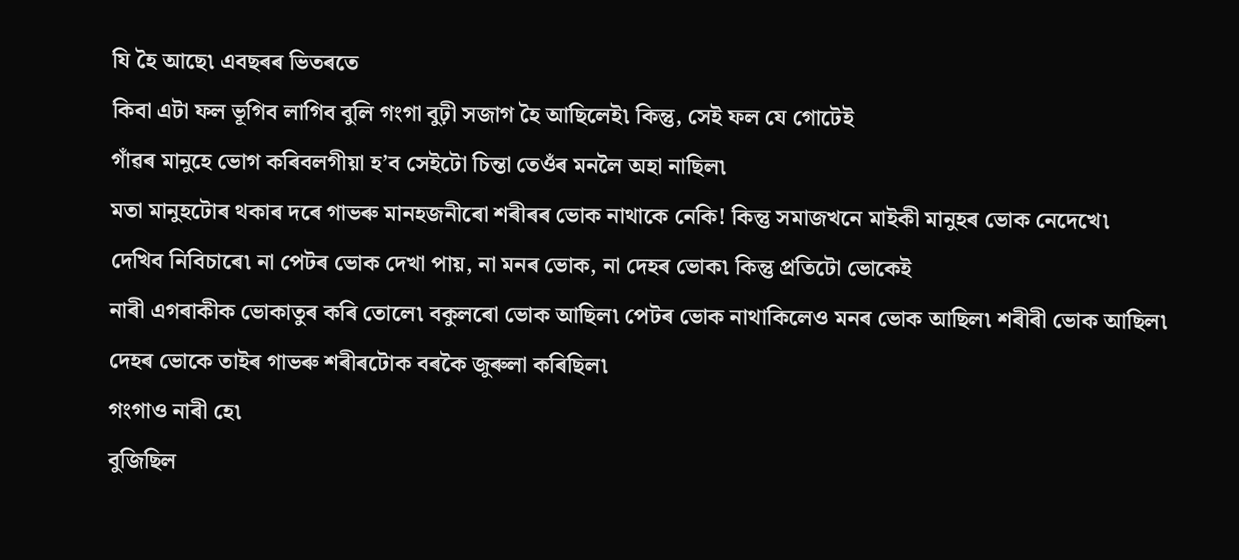যি হৈ আছে৷ এবছৰৰ ভিতৰতে
কিবা এটা ফল ভূগিব লাগিব বুলি গংগা বুঢ়ী সজাগ হৈ আছিলেই৷ কিন্তু, সেই ফল যে গোটেই
গাঁৱৰ মানুহে ভোগ কৰিবলগীয়া হ’ব সেইটো চিন্তা তেওঁৰ মনলৈ অহা নাছিল৷
মতা মানুহটোৰ থকাৰ দৰে গাভৰু মানহজনীৰো শৰীৰৰ ভোক নাথাকে নেকি! কিন্তু সমাজখনে মাইকী মানুহৰ ভোক নেদেখে৷
দেখিব নিবিচাৰে৷ না পেটৰ ভোক দেখা পায়, না মনৰ ভোক, না দেহৰ ভোক৷ কিন্তু প্ৰতিটো ভোকেই
নাৰী এগৰাকীক ভোকাতুৰ কৰি তোলে৷ বকুলৰো ভোক আছিল৷ পেটৰ ভোক নাথাকিলেও মনৰ ভোক আছিল৷ শৰীৰী ভোক আছিল৷
দেহৰ ভোকে তাইৰ গাভৰু শৰীৰটোক বৰকৈ জুৰুলা কৰিছিল৷
গংগাও নাৰী হে৷
বুজিছিল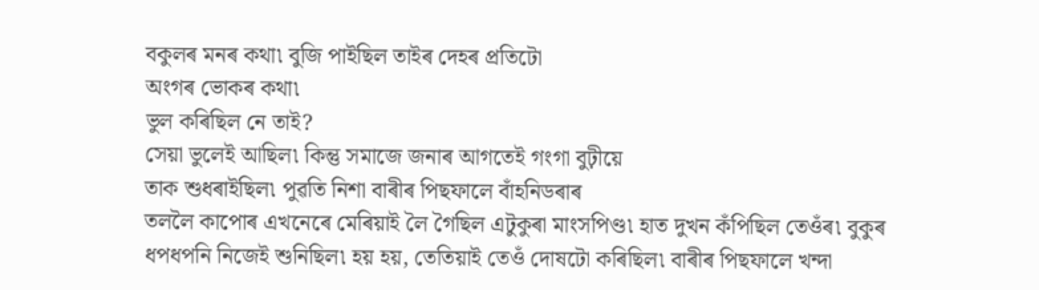বকুলৰ মনৰ কথা৷ বুজি পাইছিল তাইৰ দেহৰ প্ৰতিটো
অংগৰ ভোকৰ কথা৷
ভুল কৰিছিল নে তাই?
সেয়া ভুলেই আছিল৷ কিন্তু সমাজে জনাৰ আগতেই গংগা বুঢ়ীয়ে
তাক শুধৰাইছিল৷ পুৱতি নিশা বাৰীৰ পিছফালে বাঁহনিডৰাৰ
তললৈ কাপোৰ এখনেৰে মেৰিয়াই লৈ গৈছিল এটুকুৰা মাংসপিণ্ড৷ হাত দুখন কঁপিছিল তেওঁৰ৷ বুকুৰ
ধপধপনি নিজেই শুনিছিল৷ হয় হয়, তেতিয়াই তেওঁ দোষটো কৰিছিল৷ বাৰীৰ পিছফালে খন্দা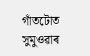গাঁতটোত সুমুওৱাৰ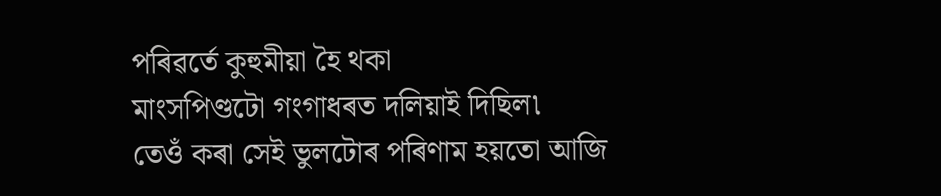পৰিৱৰ্তে কুহুমীয়া হৈ থকা
মাংসপিণ্ডটো গংগাধৰত দলিয়াই দিছিল৷
তেওঁ কৰা সেই ভুলটোৰ পৰিণাম হয়তো আজি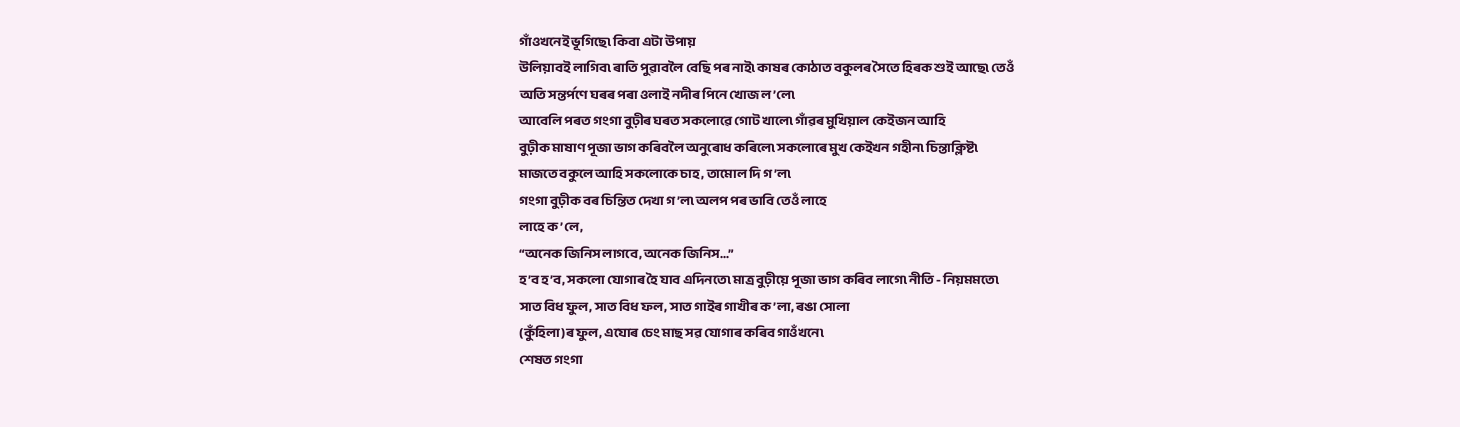গাঁওখনেই ভূগিছে৷ কিবা এটা উপায়
উলিয়াবই লাগিব৷ ৰাতি পুৱাবলৈ বেছি পৰ নাই৷ কাষৰ কোঠাত বকুলৰ সৈতে হিৰক শুই আছে৷ তেওঁ
অতি সন্তৰ্পণে ঘৰৰ পৰা ওলাই নদীৰ পিনে খোজ ল’লে৷
আবেলি পৰত গংগা বুঢ়ীৰ ঘৰত সকলোৱে গোট খালে৷ গাঁৱৰ মুখিয়াল কেইজন আহি
বুঢ়ীক মাষাণ পূজা ভাগ কৰিবলৈ অনুৰোধ কৰিলে৷ সকলোৰে মুখ কেইখন গহীন৷ চিন্তাক্লিষ্ট৷
মাজতে বকুলে আহি সকলোকে চাহ, তামোল দি গ’ল৷
গংগা বুঢ়ীক বৰ চিন্তিত দেখা গ’ল৷ অলপ পৰ ভাবি তেওঁ লাহে
লাহে ক’লে,
“অনেক জিনিস লাগবে, অনেক জিনিস…”
হ’ব হ’ব, সকলো যোগাৰ হৈ যাব এদিনতে৷ মাত্ৰ বুঢ়ীয়ে পূজা ভাগ কৰিব লাগে৷ নীতি - নিয়মমতে৷
সাত বিধ ফুল, সাত বিধ ফল, সাত গাইৰ গাখীৰ ক’লা, ৰঙা সোলা
(কুঁহিলা)ৰ ফুল, এযোৰ চেং মাছ সৱ যোগাৰ কৰিব গাওঁখনে৷
শেষত গংগা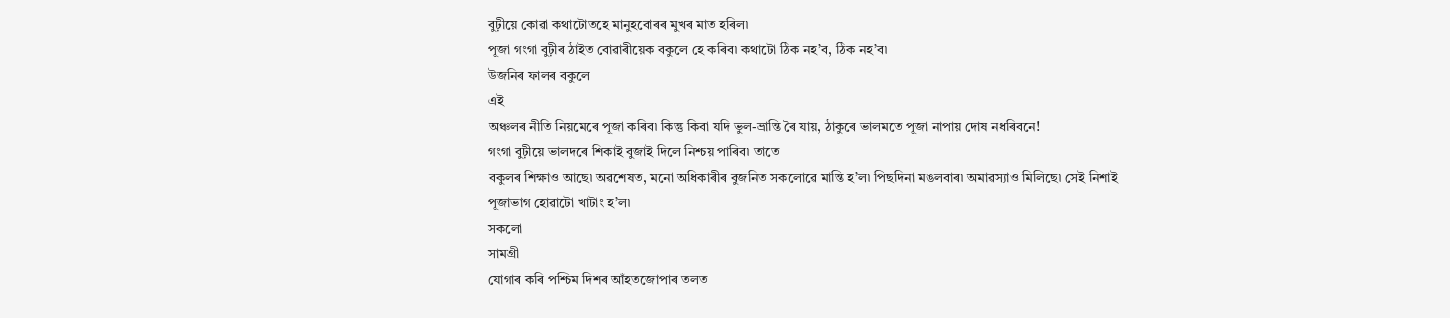বুঢ়ীয়ে কোৱা কথাটোতহে মানুহবোৰৰ মুখৰ মাত হৰিল৷
পূজা গংগা বুঢ়ীৰ ঠাইত বোৱাৰীয়েক বকুলে হে কৰিব৷ কথাটো ঠিক নহ’ব, ঠিক নহ’ব৷
উজনিৰ ফালৰ বকুলে
এই
অঞ্চলৰ নীতি নিয়মেৰে পূজা কৰিব৷ কিন্তু কিবা যদি ভুল-ভ্ৰান্তি ৰৈ যায়, ঠাকুৰে ভালমতে পূজা নাপায় দোষ নধৰিবনে!
গংগা বুঢ়ীয়ে ভালদৰে শিকাই বুজাই দিলে নিশ্চয় পাৰিব৷ তাতে
বকুলৰ শিক্ষাও আছে৷ অৱশেষত, মনো অধিকাৰীৰ বুজনিত সকলোৱে মান্তি হ’ল৷ পিছদিনা মঙলবাৰ৷ অমাৱস্যাও মিলিছে৷ সেই নিশাই
পূজাভাগ হোৱাটো খাটাং হ’ল৷
সকলো
সামগ্ৰী
যোগাৰ কৰি পশ্চিম দিশৰ আঁহতজোপাৰ তলত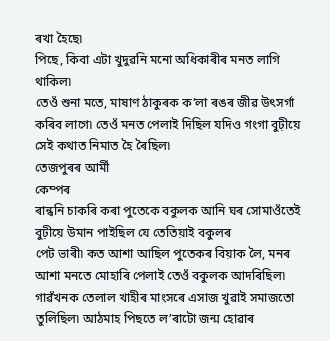ৰখা হৈছে৷
পিছে, কিবা এটা খুদুৱনি মনো অধিকাৰীৰ মনত লাগি থাকিল৷
তেওঁ শুনা মতে, মাষাণ ঠাকুৰক ক’লা ৰঙৰ জীৱ উৎসৰ্গা কৰিব লাগে৷ তেওঁ মনত পেলাই দিছিল যদিও গংগা বুঢ়ীয়ে
সেই কথাত নিমাত হৈ ৰৈছিল৷
তেজপুৰৰ আৰ্মী
কেম্পৰ
ৰান্ধনি চাকৰি কৰা পুতেকে বকুলক আনি ঘৰ সোমাওঁতেই বুঢ়ীয়ে উমান পাইছিল যে তেতিয়াই বকুলৰ
পেট ভাৰী৷ কত আশা আছিল পুতেকৰ বিয়াক লৈ, মনৰ আশা মনতে মোহাৰি পেলাই তেওঁ বকুলক আদৰিছিল৷
গাৱঁখনক তেলাল খাহীৰ মাংসৰে এসাজ খুৱাই সমাজতো তুলিছিল৷ আঠমাহ পিছতে ল’ৰাটো জন্ম হোৱাৰ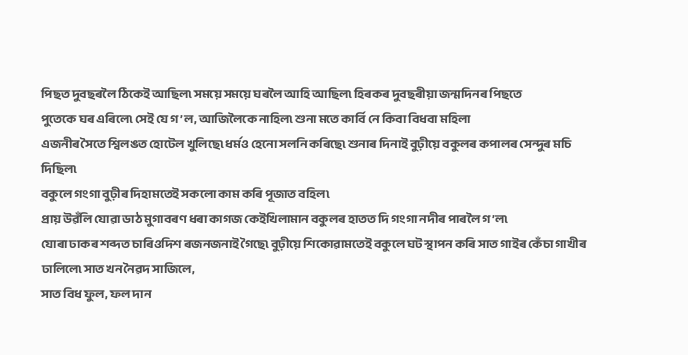পিছত দুবছৰলৈ ঠিকেই আছিল৷ সময়ে সময়ে ঘৰলৈ আহি আছিল৷ হিৰকৰ দুবছৰীয়া জন্মদিনৰ পিছতে
পুতেকে ঘৰ এৰিলে৷ সেই যে গ’ল, আজিলৈকে নাহিল৷ শুনা মতে কাৰ্বি নে কিবা বিধবা মহিলা
এজনীৰ সৈতে শ্বিলঙত হোটেল খুলিছে৷ ধৰ্মও হেনো সলনি কৰিছে৷ শুনাৰ দিনাই বুঢ়ীয়ে বকুলৰ কপালৰ সেন্দুৰ মচি দিছিল৷
বকুলে গংগা বুঢ়ীৰ দিহামতেই সকলো কাম কৰি পূজাত বহিল৷
প্ৰায় উৱঁলি যোৱা ডাঠ মুগাবৰণ ধৰা কাগজ কেইখিলামান বকুলৰ হাতত দি গংগা নদীৰ পাৰলৈ গ’ল৷
যোৰা ঢাকৰ শব্দত চাৰিওদিশ ৰজনজনাই গৈছে৷ বুঢ়ীয়ে শিকোৱামতেই বকুলে ঘট স্থাপন কৰি সাত গাইৰ কেঁচা গাখীৰ
ঢালিলে৷ সাত খন নৈৱদ সাজিলে,
সাত বিধ ফুল, ফল দান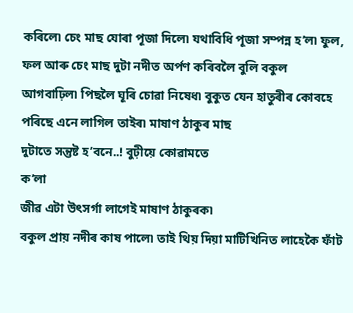কৰিলে৷ চেং মাছ যোৰা পূজা দিলে৷ যথাবিধি পূজা সম্পন্ন হ’ল৷ ফুল,
ফল আৰু চেং মাছ দুটা নদীত অৰ্পণ কৰিবলৈ বুলি বকুল আগবাঢ়িল৷ পিছলৈ ঘূৰি চোৱা নিষেধ৷ বুকুত যেন হাতুৰীৰ কোবহে
পৰিছে এনে লাগিল তাইৰ৷ মাষাণ ঠাকুৰ মাছ
দুটাতে সন্তুষ্ট হ’বনে..! বুঢ়ীয়ে কোৱামতে
ক’লা
জীৱ এটা উৎসৰ্গা লাগেই মাষাণ ঠাকুৰক৷
বকুল প্ৰায় নদীৰ কাষ পালে৷ তাই থিয় দিয়া মাটিখিনিত লাহেকৈ ফাঁট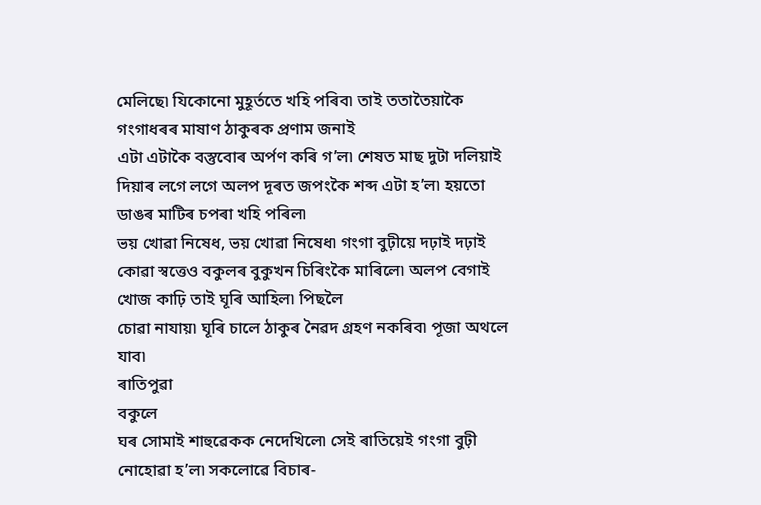মেলিছে৷ যিকোনো মুহূৰ্ততে খহি পৰিব৷ তাই ততাতৈয়াকৈ গংগাধৰৰ মাষাণ ঠাকুৰক প্ৰণাম জনাই
এটা এটাকৈ বস্তুবোৰ অৰ্পণ কৰি গ’ল৷ শেষত মাছ দুটা দলিয়াই দিয়াৰ লগে লগে অলপ দূৰত জপংকৈ শব্দ এটা হ’ল৷ হয়তো ডাঙৰ মাটিৰ চপৰা খহি পৰিল৷
ভয় খোৱা নিষেধ, ভয় খোৱা নিষেধ৷ গংগা বুঢ়ীয়ে দঢ়াই দঢ়াই
কোৱা স্বত্তেও বকুলৰ বুকুখন চিৰিংকৈ মাৰিলে৷ অলপ বেগাই খোজ কাঢ়ি তাই ঘূৰি আহিল৷ পিছলৈ
চোৱা নাযায়৷ ঘূৰি চালে ঠাকুৰ নৈৱদ গ্ৰহণ নকৰিব৷ পূজা অথলে যাব৷
ৰাতিপুৱা
বকুলে
ঘৰ সোমাই শাহুৱেকক নেদেখিলে৷ সেই ৰাতিয়েই গংগা বুঢ়ী নোহোৱা হ’ল৷ সকলোৱে বিচাৰ-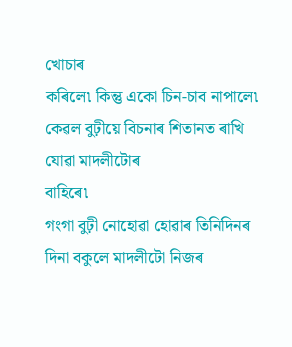খোচাৰ
কৰিলে৷ কিন্তু একো চিন-চাব নাপালে৷ কেৱল বুঢ়ীয়ে বিচনাৰ শিতানত ৰাখি যোৱা মাদলীটোৰ
বাহিৰে৷
গংগা বুঢ়ী নোহোৱা হোৱাৰ তিনিদিনৰ দিনা বকুলে মাদলীটো নিজৰ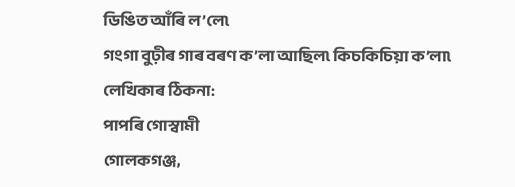ডিঙিত আঁৰি ল’লে৷
গংগা বুঢ়ীৰ গাৰ বৰণ ক’লা আছিল৷ কিচকিচিয়া ক’লা৷
লেখিকাৰ ঠিকনা:
পাপৰি গোস্বামী
গোলকগঞ্জ,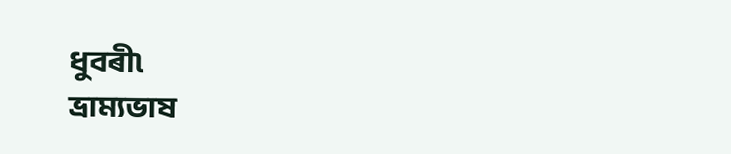ধুবৰী৷
ভ্ৰাম্যভাষ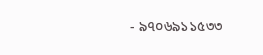- ৯৭০৬৯১১৫৩৩